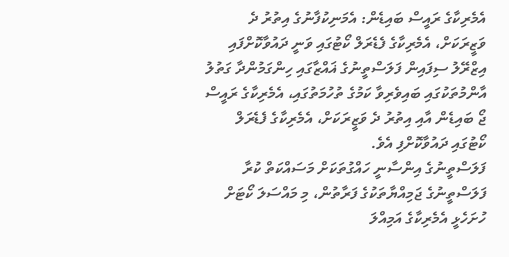އެމެރިކާގެ ރައީސް ބައިޑެން: އެމަނިކުފާނުގެ އިތުރު ދެ ވަޒީރަކަށް، އެމެރިކާގެ ފެޑެރަލް ކޯޓުގައި ވަނީ ދައުވާކޮށްފައި
އިޒްރޭލު ސިފައިން ފަލަސްތީނުގެ ޣައްޒާގައި ހިންގަމުންދާ ގަތުލު އާންމުތަކުގައި ބައިވެރިވާ ކަމުގެ ތުހުމަތުގައި، އެމެރިކާގެ ރައީސް ޖޯ ބައިޑެން އާއި އިތުރު ދެ ވަޒީރަކަށް، އެމެރިކާގެ ފެޑެރަލް ކޯޓުގައި ދައުވާކޮށްފި އެވެ.
ފަލަސްތީނުގެ އިންސާނީ ހައްގުތަކަށް މަސައްކަތް ކުރާ ފަލަސްތީނުގެ ޖަމިއްޔާތަކުގެ ފަރާތުން، މި މައްސަލަ ކޯޓަށް ހުށަހެޅީ އެމެރިކާގެ އަމިއްލަ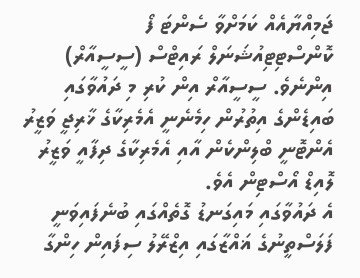ޖަމިއްޔާއެއް ކަމަށްވާ ސެންޓަ ފޯ ކޮންސްޓިޓިއުޝަނަލް ރައިޓްސް (ސީސީއާރް) އިންނެވެ. ސީސީއާރް އިން ކުރި މި ދައުވާގައި ބައިޑެންގެ އިތުރުން ހިމެނެނީ އެމެރިކާގެ ޚާރިޖީ ވަޒީރު އެންޓޮނީ ބްލިންކެން އާއި އެމެރިކާގެ ދިފާއީ ވަޒީރު ލޮއިޑް އޯސްޓިން އެވެ.
އެ ދައުވާގައި މައިގަނޑު ގޮތެއްގައި ބުނެފައިވަނީ ފަލަސްތީނުގެ ޣައްޒާގައި އިޒްރޭލު ސިފައިން ހިންގާ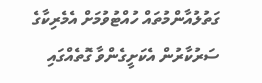ގަތުލުއާންމުތައް ހުއްޓުވުމަށް އެމެރިކާގެ ސަރުކާރުން އެކަށީގެންވާ ގޮތެއްގައި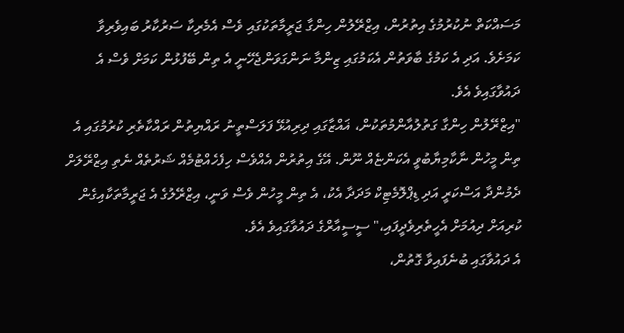މަސައްކަތް ނުކުރުމުގެ އިތުރުން، އިޒްރޭލުން ހިންގާ ޖަރީމާތަކުގައި ވެސް އެމެރިކާ ސަރުކާރު ބައިވެރިވާ ކަމަށެވެ. އަދި އެ ކަމުގެ ބާވަތުން އެކަމުގައި ޒިންމާ ނަންގަވަންޖެހޭނީ އެ ތިން ބޭފުޅުން ކަމަށް ވެސް އެ ދައުވާގައިވެ އެވެ.
"އިޒްރޭލުން ހިންގާ ގަތުލުއާންމުތަކުން، ޣައްޒާގައި ދިރިއުޅޭ ފަލަސްތީނު ރައްޔިތުން ރައްކާތެރި ކުރުމުގައި އެ ތިން މީހުން ނާކާމިޔާބުވީ އެކަންޏެއް ނޫން. އޭގެ އިތުރުން އެއްވެސް ހިފެހެއްޓުމެއް ޝަރުތެއް ނެތި އިޒްރޭލަށް ދެމުންދާ އަސްކަރީ އަދި ޑިޕްލޮމެޓިކް މަދަދާ އެކު، އެ ތިން މީހުން ވެސް ވަނީ، އިޒްރޭލުގެ އެ ޖަރީމާތަކާއިގެން ކުރިއަށް ދިއުމަށް އެހީތެރިވެދީފައި،" ސީސީއާރްގެ ދައުވާގައިވެ އެވެ.
އެ ދައުވާގައި ބުނެފައިވާ ގޮތުން،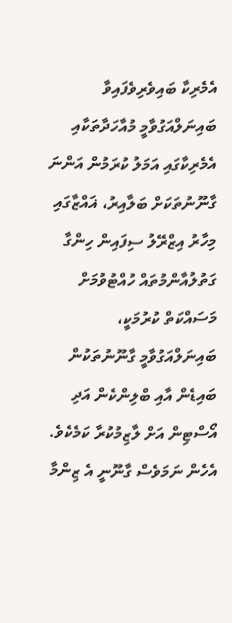އެމެރިކާ ބައިވެރިވެފައިވާ ބައިނަލްއަގުވާމީ މުއާހަދާތަކާއި އެމެރިކާގައި އަމަލު ކުރަމުން އަންނަ ގާނޫނުތަކަށް ބަލާއިރު، ޣައްޒާގައި މިހާރު އިޒްރޭލު ސިފައިން ހިންގާ ގަތުލުއާންމުތައް ހުއްޓުވުމަށް މަސައްކަތް ކުރުމަކީ، ބައިނަލްއަގުވާމީ ގާނޫނުތަކުން ބައިޑެން އާއި ބްލިންކެން އަދި އޯސްޓިން އަށް ލާޒިމުކުރާ ކަމެކެވެ.
އެހެން ނަމަވެސް ގާނޫނީ އެ ޒިންމާ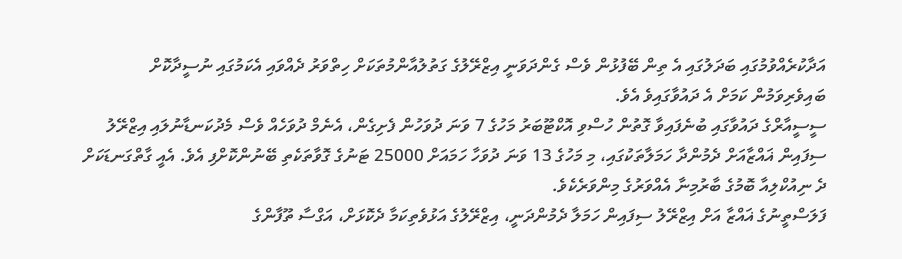އަދާކުރެއްވުމުގައި ބަދަލުގައި އެ ތިން ބޭފުޅުން ވެސް ގެންދަވަނީ އިޒްރޭލުގެ ގަތުލުއާންމުތަކަށް ހިތްވަރު ދެއްވައި އެކަމުގައި ނުސީދާކޮށް ބައިވެރިވަމުން ކަމަށް އެ ދައުވާގައިވެ އެވެ.
ސީސީއާރްގެ ދައުވާގައި ބުނެފައިވާ ގޮތުން ހުސްވި އޮކްޓޫބަރު މަހުގެ 7 ވަނަ ދުވަހުން ފެށިގެން، އެނެމް ދުވަހެއް ވެސް މެދުކަނޑާނުލައި އިޒްރޭލު ސިފައިން ޣައްޒާއަށް ދެމުންދާ ހަމަލާތަކުގައި، މި މަހުގެ 13 ވަނަ ދުވަހާ ހަމައަށް 25000 ޓަނުގެ ގޮވާތަކެތި ބޭނުންކޮށްފި އެވެ. އެއީ ގާތްގަނޑަކަށް ދެ ނިއުކްލިއާ ބޮމުގެ ބާރުމިނާ އެއްވަރުގެ މިންވަރެކެވެ.
ފަލަސްތީނުގެ ޣައްޒާ އަށް އިޒްރޭލު ސިފައިން ހަމަލާ ދެމުންދަނީ، އިޒްރޭލުގެ އަޅުވެތިކަމާ ދެކޮޅަށް، އަގްސާ ތޫފާންގެ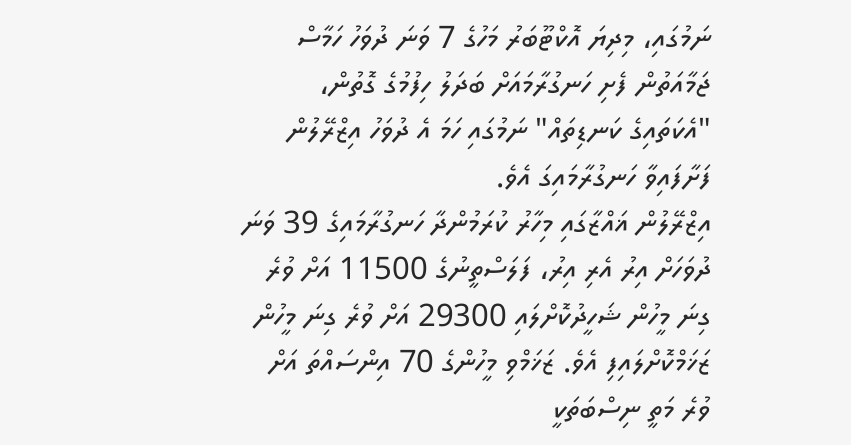ނަމުގައި، މިދިޔަ އޮކްޓޫބަރު މަހުގެ 7 ވަނަ ދުވަހު ހަމާސް ޖަމާއަތުން ފެށި ހަނގުރާމައަށް ބަދަލު ހިފުމުގެ ގޮތުން، "އެކަތައިގެ ކަނޑިތައް" ނަމުގައި ހަމަ އެ ދުވަހު އިޒްރޭލުން ފަށާފައިވާ ހަނގުރާމައިގަ އެވެ.
އިޒްރޭލުން ޣައްޒާގައި މިހާރު ކުރަމުންދާ ހަނގުރާމައިގެ 39 ވަނަ ދުވަހަށް އިރު އެރި އިރު، ފަލަސްތީނުގެ 11500 އަށް ވުރެ ގިނަ މީހުން ޝަހީދުކޮށްލައި 29300 އަށް ވުރެ ގިނަ މީހުން ޒަޚަމްކޮށްލައިފި އެވެ. ޒަޚަމްވި މީހުންގެ 70 އިންސައްތަ އަށް ވުރެ މަތީ ނިސްބަތަކީ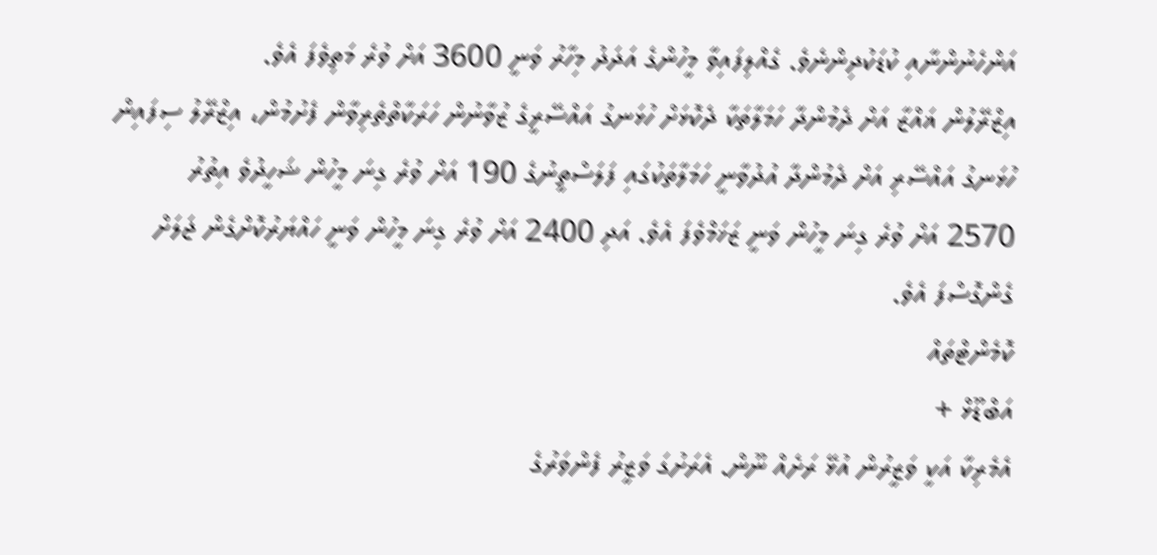އަންހެނުންނާއި ކުޑަކުދިންނެވެ. ގެއްލިފައިވާ މީހުންގެ އަދަދު މިހާރު ވަނީ 3600 އަށް ވުރެ މަތިވެފަ އެވެ.
އިޒްރޭލުން ޣައްޒާ އަށް ދެމުންދާ ހަމަލާތަކާ ދެކޮޅަށް ހުޅަނގު އައްސޭރީގެ ޒުވާނުން ހަރަކާތްތެރިވާން ފެށުމުން، އިޒްރޭލު ސިފައިން ހުޅަނގު އައްސޭރި އަށް ދެމުންދާ އުދުވާނީ ހަމަލާތަކުގައި ފަލަސްތީނުގެ 190 އަށް ވުރެ ގިނަ މީހުން ޝަހީދުވެ އިތުރު 2570 އަށް ވުރެ ގިނަ މީހުން ވަނީ ޒަޚަމްވެފަ އެވެ. އަދި 2400 އަށް ވުރެ ގިނަ މީހުން ވަނީ ހައްޔަރުކޮށްގެން ޖަލަށް ގެންގޮސްފަ އެވެ.
ކޮމެންޓްތައް
އަބްޑޫޅް +
އެމެރިކާ އަކީ ވަޒީރުން އުޅޭ ރަށެއް ނޫން. އެރަށުގަ ވަޒީރު ފެންވަރުގެ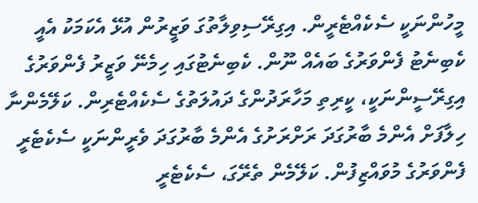މީހުންނަކީ ސެކެއްޓެރީން. އިގިރޭސިވިލާތުގަ ވަޒީރުން އުޅޭ އެކަމަކު އެއީ ކެބިނެޓު ފެންވަރުގެ ބައެއް ނޫން. ކެބިނެޓުގައި ހިމެނޭ ވަޒީރު ފެންވަރުގެ އިގިރޭސީންނަކީ، ކީރިތި މަހާރަދުންގެ ދައުލަތުގެ ސެކެއްޓެރިން. ކަލޭމެންނާ ހިލާފަށް އެންމެ ބާރުގަދަ ރަށްރަށުގެ އެންމެ ބާރުގަދަ ވެރީންނަކީ ސެކެޓެރީ ފެންވަރުގެ މުވައްޒިފުން. ކަލޭމެން ތެރޭގަ، ސެކެޓެރީ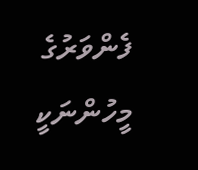ފެންވަރުގެ މީހުންނަކީ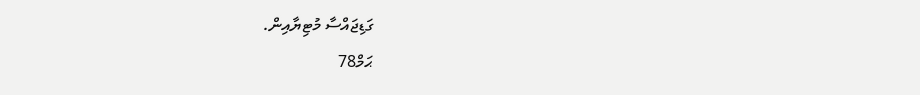ގަޑިޖައްސާ މުޓިޔާއިން.
ޙަމް78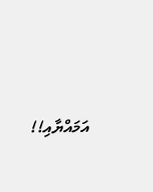އަމައްޔާއި!!